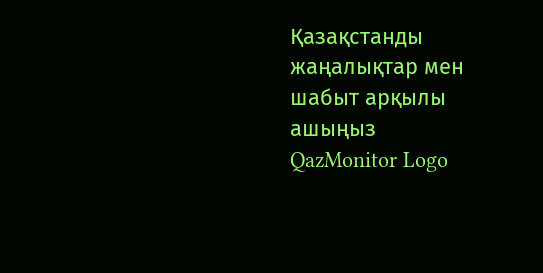Қазақстанды жаңалықтар мен шабыт арқылы ашыңыз
QazMonitor Logo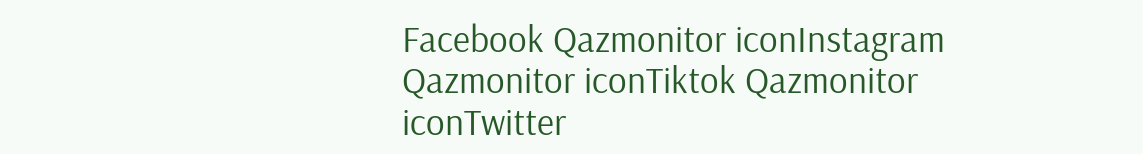Facebook Qazmonitor iconInstagram Qazmonitor iconTiktok Qazmonitor iconTwitter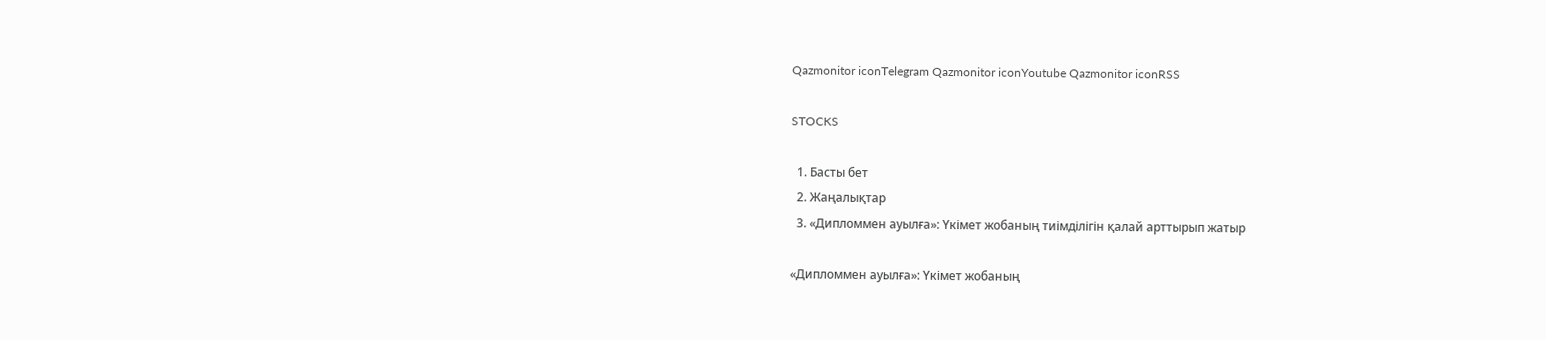Qazmonitor iconTelegram Qazmonitor iconYoutube Qazmonitor iconRSS

STOCKS

  1. Басты бет
  2. Жаңалықтар
  3. «Дипломмен ауылға»: Үкімет жобаның тиімділігін қалай арттырып жатыр

«Дипломмен ауылға»: Үкімет жобаның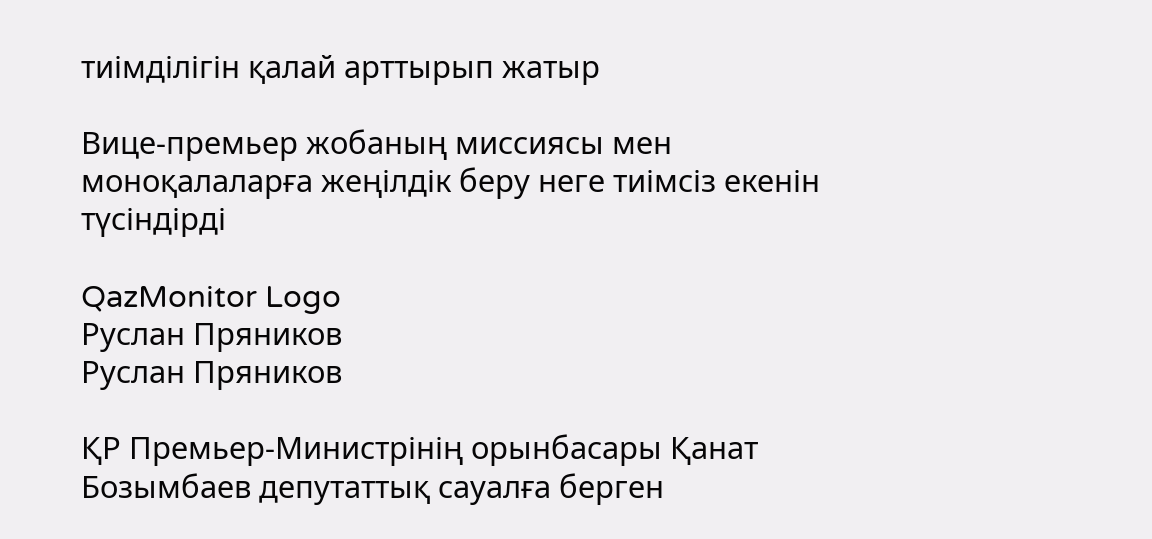тиімділігін қалай арттырып жатыр

Вице-премьер жобаның миссиясы мен моноқалаларға жеңілдік беру неге тиімсіз екенін түсіндірді

QazMonitor Logo
Руслан Пряников
Руслан Пряников

ҚР Премьер-Министрінің орынбасары Қанат Бозымбаев депутаттық сауалға берген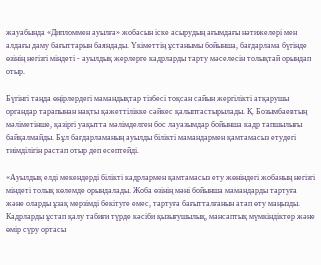жауабында «Дипломмен ауылға» жобасын іске асырудың ағымдағы нәтижелері мен алдағы даму бағыттарын баяндады. Үкіметтің ұстанымы бойынша, бағдарлама бүгінде өзінің негізгі міндеті - ауылдық жерлерге кадрларды тарту мәселесін толықтай орындап отыр.

Бүгінгі таңда өңірлердегі мамандықтар тізбесі тоқсан сайын жергілікті атқарушы органдар тарапынан нақты қажеттілікке сәйкес қалыптастырылады. Қ. Бозымбаевтың мәліметінше, қазіргі уақытта мәлімделген бос лауазымдар бойынша кадр тапшылығы байқалмайды. Бұл бағдарламаның ауылды білікті мамандармен қамтамасыз етудегі тиімділігін растап отыр деп есептейді.

«Ауылдық елді мекендерді білікті кадрлармен қамтамасыз ету жөніндегі жобаның негізгі міндеті толық көлемде орындалады. Жоба өзінің мәні бойынша мамандарды тартуға және оларды ұзақ мерзімді бекітуге емес, тартуға бағытталғанын атап өту маңызды. Кадрларды ұстап қалу табиғи түрде кәсіби қызығушылық, мансаптық мүмкіндіктер және өмір сүру ортасы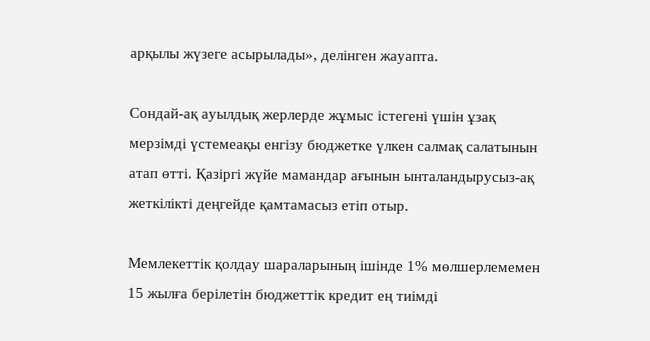арқылы жүзеге асырылады», делінген жауапта.

Сондай-ақ ауылдық жерлерде жұмыс істегені үшін ұзақ мерзімді үстемеақы енгізу бюджетке үлкен салмақ салатынын атап өтті. Қазіргі жүйе мамандар ағынын ынталандырусыз-ақ жеткілікті деңгейде қамтамасыз етіп отыр.

Мемлекеттік қолдау шараларының ішінде 1% мөлшерлемемен 15 жылға берілетін бюджеттік кредит ең тиімді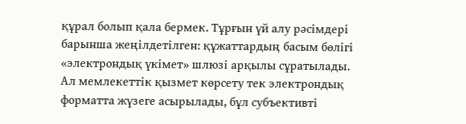құрал болып қала бермек. Тұрғын үй алу рәсімдері барынша жеңілдетілген: құжаттардың басым бөлігі «электрондық үкімет» шлюзі арқылы сұратылады. Ал мемлекеттік қызмет көрсету тек электрондық форматта жүзеге асырылады, бұл субъективті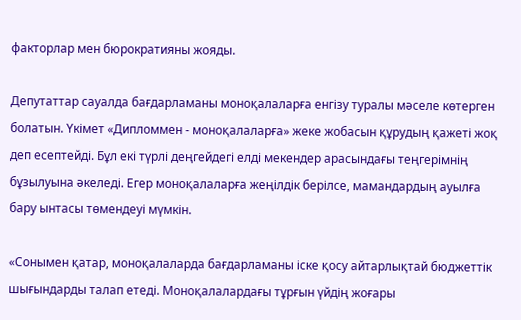факторлар мен бюрократияны жояды.

Депутаттар сауалда бағдарламаны моноқалаларға енгізу туралы мәселе көтерген болатын. Үкімет «Дипломмен - моноқалаларға» жеке жобасын құрудың қажеті жоқ деп есептейді. Бұл екі түрлі деңгейдегі елді мекендер арасындағы теңгерімнің бұзылуына әкеледі. Егер моноқалаларға жеңілдік берілсе, мамандардың ауылға бару ынтасы төмендеуі мүмкін.

«Сонымен қатар, моноқалаларда бағдарламаны іске қосу айтарлықтай бюджеттік шығындарды талап етеді. Моноқалалардағы тұрғын үйдің жоғары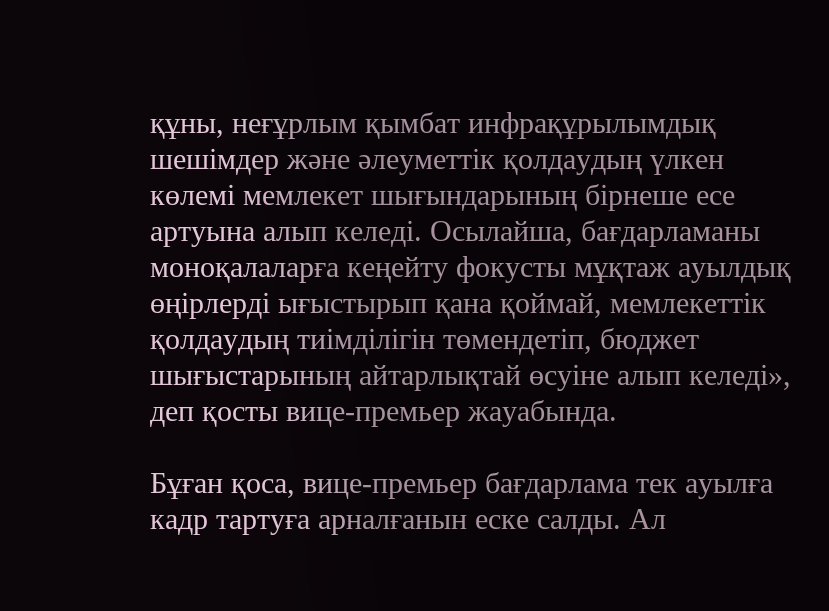құны, неғұрлым қымбат инфрақұрылымдық шешімдер және әлеуметтік қолдаудың үлкен көлемі мемлекет шығындарының бірнеше есе артуына алып келеді. Осылайша, бағдарламаны моноқалаларға кеңейту фокусты мұқтаж ауылдық өңірлерді ығыстырып қана қоймай, мемлекеттік қолдаудың тиімділігін төмендетіп, бюджет шығыстарының айтарлықтай өсуіне алып келеді», деп қосты вице-премьер жауабында.

Бұған қоса, вице-премьер бағдарлама тек ауылға кадр тартуға арналғанын еске салды. Ал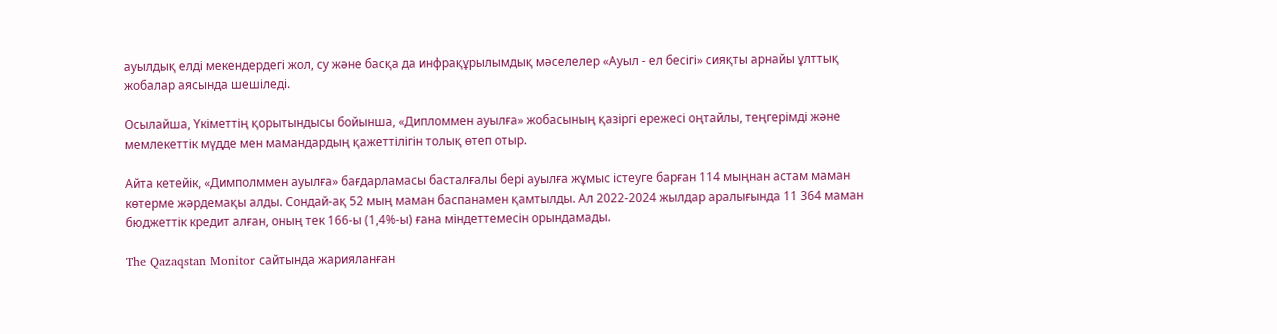ауылдық елді мекендердегі жол, су және басқа да инфрақұрылымдық мәселелер «Ауыл - ел бесігі» сияқты арнайы ұлттық жобалар аясында шешіледі.

Осылайша, Үкіметтің қорытындысы бойынша, «Дипломмен ауылға» жобасының қазіргі ережесі оңтайлы, теңгерімді және мемлекеттік мүдде мен мамандардың қажеттілігін толық өтеп отыр.

Айта кетейік, «Димполммен ауылға» бағдарламасы басталғалы бері ауылға жұмыс істеуге барған 114 мыңнан астам маман көтерме жәрдемақы алды. Сондай-ақ 52 мың маман баспанамен қамтылды. Ал 2022-2024 жылдар аралығында 11 364 маман бюджеттік кредит алған, оның тек 166-ы (1,4%-ы) ғана міндеттемесін орындамады.

The Qazaqstan Monitor сайтында жарияланған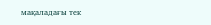мақаладағы тек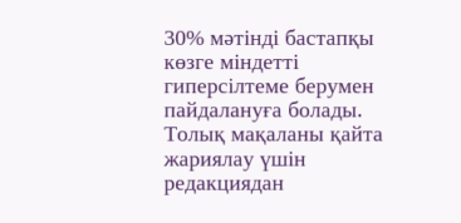30% мәтінді бастапқы көзге міндетті гиперсілтеме берумен пайдалануға болады. Толық мақаланы қайта жариялау үшін редакциядан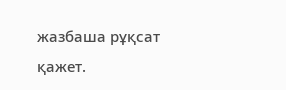жазбаша рұқсат қажет.